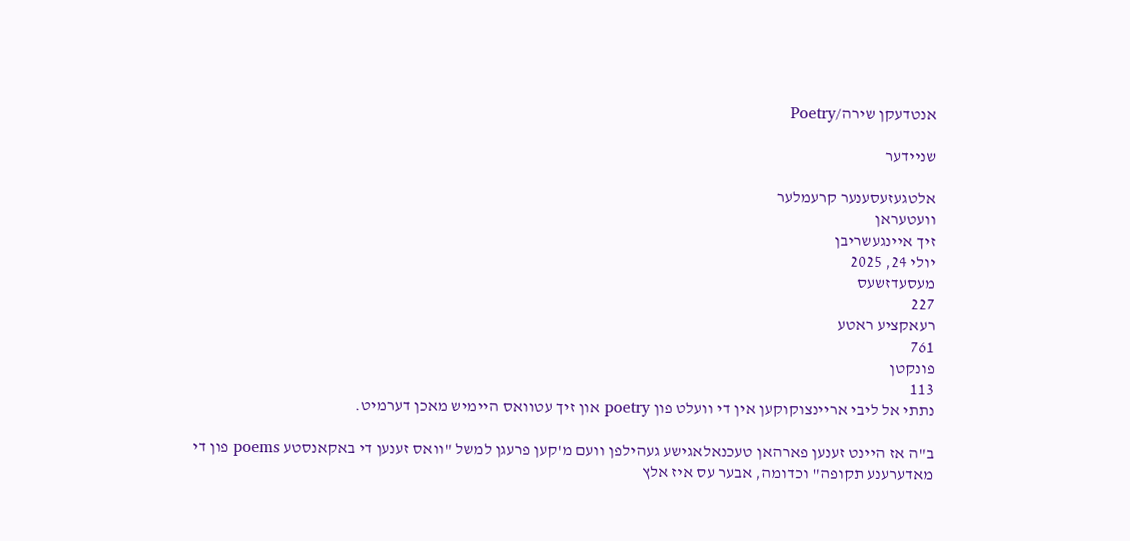אנטדעקן שירה/Poetry

שניידער

אלטגעזעסענער קרעמלער
וועטעראן
זיך איינגעשריבן
יולי 24, 2025
מעסעדזשעס
227
רעאקציע ראטע
761
פונקטן
113
נתתי אל ליבי אריינצוקוקען אין די וועלט פון poetry און זיך עטוואס היימיש מאכן דערמיט.

ב"ה אז היינט זענען פארהאן טעכנאלאגישע געהילפן וועם מ'קען פרעגן למשל "וואס זענען די באקאנסטע poems פון די מאדערענע תקופה" וכדומה, אבער עס איז אלץ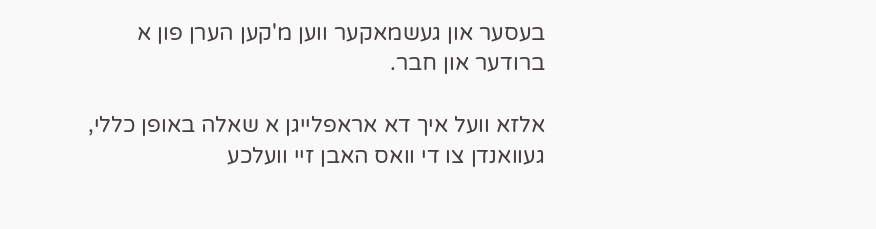בעסער און געשמאקער ווען מ'קען הערן פון א ברודער און חבר.

אלזא וועל איך דא אראפלייגן א שאלה באופן כללי, געוואנדן צו די וואס האבן זיי וועלכע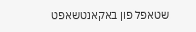שטאפל פון באקאנטשאפט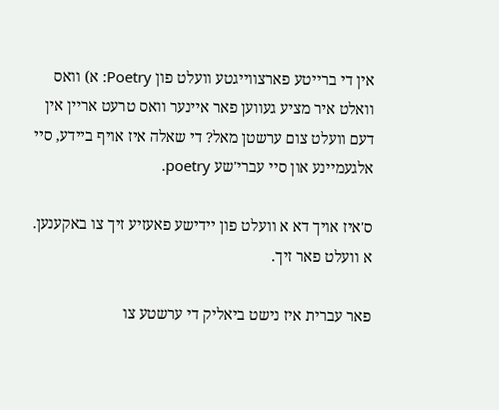אין די ברייטע פארצווייגטע וועלט פון Poetry: א) וואס וואלט איר מציע געווען פאר איינער וואס טרעט אריין אין דעם וועלט צום ערשטן מאל? די שאלה איז אויף ביידע, סיי אלגעמיינע און סיי עברי'שע poetry.

ס'איז אויך דא א וועלט פון יידישע פאעזיע זיך צו באקענען. א וועלט פאר זיך.

פאר עברית איז נישט ביאליק די ערשטע צו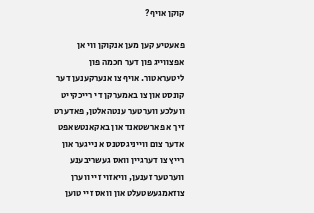קוקן אויף?

פאעטיע קען מען אנקוקן ווי אן אפצווייג פון דער חכמה פון ליטעראטור. אויף צו אנערקענען דער קונסט און צו באמערקן די רייכקייט וועלכע ווערטער ענטהאלטן, פאדערט זיך א פארשטאנד און באקאנטשאפט אדער צום ווייניגסטנס א נייגער און רייץ צו דערגיין וואס געשריבענע ווערטער זענען, וויאזוי זיי ווערן צוזאמגעשטעלט און וואס זיי טוען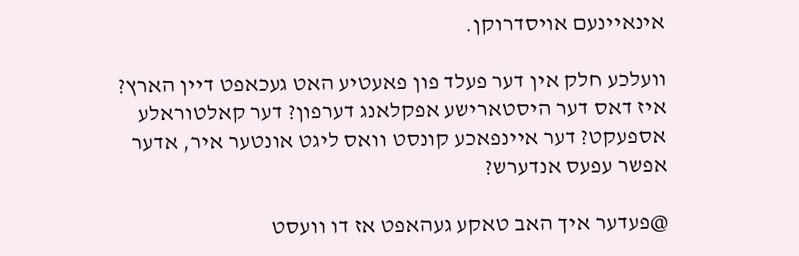אינאיינעם אויסדרוקן.

וועלכע חלק אין דער פעלד פון פאעטיע האט געכאפט דיין הארץ? איז דאס דער היסטארישע אפקלאנג דערפון? דער קאלטוראלע אספעקט? דער איינפאכע קונסט וואס ליגט אונטער איר, אדער אפשר עפעס אנדערש?

@פעדער איך האב טאקע געהאפט אז דו וועסט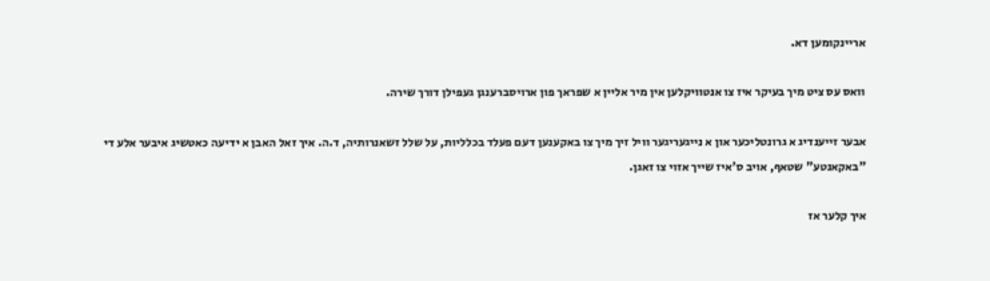אריינקומען דא.

וואס עס ציט מיך בעיקר איז צו אנטוויקלען אין מיר אליין א שפראך פון ארויסברענגן געפילן דורך שירה.

אבער זייענדיג א גרונטליכער און א נייגעריגער וויל זיך מיך צו באקענען דעם פעלד בכלליות, על שלל זשאנרותיה, ד.ה. איך זאל האבן א ידיעה כאטשיג איבער אלע די "באקאנטע" שטאף, אויב ס'איז שייך אזוי צו זאגן.

איך קלער אז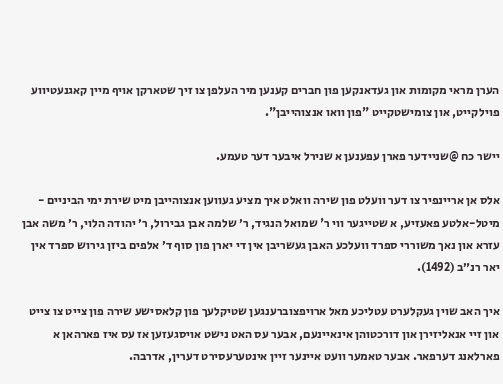הערן מראי מקומות און געדאנקען פון חברים קענען מיר העלפן צו זיך שטארקן אויף מיין קאגנעטיווע פוילקייט, און צומישטקייט "פון וואו אנצוהייבן".

יישר כח @שניידער פארן עפענען א שנירל איבער דער טעמע.

אלס אן אריינפיר צו דער וועלט פון שירה וואלט איך מציע געווען אנצוהייבן מיט שירת ימי הביניים - מיטל-אלטע פאעזיע, א שטייגער ווי ר' שמואל הנגיד, ר׳ שלמה אבן גבירול, ר׳ יהודה הלוי, ר׳ משה אבן עזרא און נאך משוררי ספרד וועלכע האבן געשריבן אין די יארן פון סוף ד׳ אלפים ביזן גירוש ספרד אין יאר רנ״ב (1492).

איך האב שוין געקלערט עטליכע מאל ארויפצוברענגען שטיקלעך פון קלאסישע שירה פון צייט צו צייט און זיי אנאליזירן און דורכטוהן אינאיינעם, אבער עס האט נישט אויסגעזען אז עס איז פארהאן א פארלאנג דערפאר. אבער טאמער וועט איינער זיין אינטערעסירט דערין, אדרבה.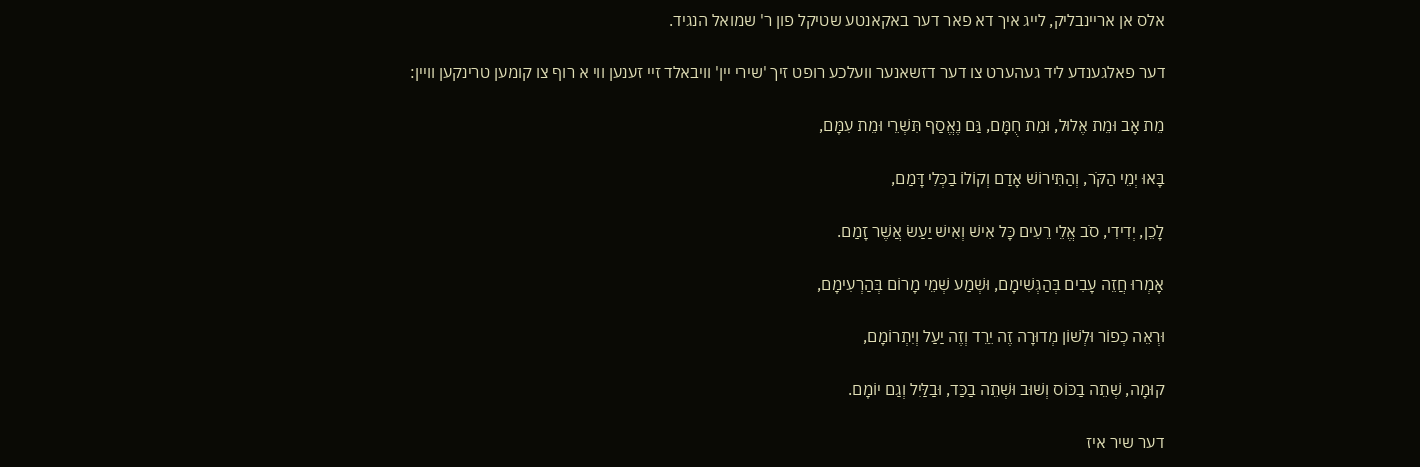אלס אן אריינבליק, לייג איך דא פאר דער באקאנטע שטיקל פון ר' שמואל הנגיד.

דער פאלגענדע ליד געהערט צו דער דזשאנער וועלכע רופט זיך 'שירי יין' וויבאלד זיי זענען ווי א רוף צו קומען טרינקען וויין:

מֵת אָב וּמֵת אֶלוּל, וּמֵת חֻמָּם, גַּם נֶאֱסַף תִּשְׁרֵי וּמֵת עִמָּם,

בָּאוּ יְמֵי הַקֹּר, וְהַתִּירוֹשׁ אָדַם וְקוֹלוֹ בַכְּלִי דָּמַם,

לָכֵן, יְדִידִי, סֹב אֱלֵי רֵעִים כָּל אִישׁ וְאִישׁ יַעַשׂ אֲשֶׁר זָמַם.

אָמְרוּ חֲזֵה עָבִים בְּהַגְשִׁימָם, וּשְׁמַע שְׁמֵי מָרוֹם בְּהַרְעִימָם,

וּרְאֵה כְפוֹר וּלְשׁוֹן מְדוּרָה זֶה יֵרֵד וְזֶה יַעַל וְיִתְרוֹמָם,

קוּמָה, שְׁתֵה בַכּוֹס וְשׁוּב וּשְׁתֵה בַכַּד, וּבַלַּיִל וְגַם יוֹמָם.

דער שיר איז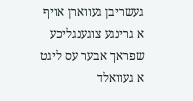געשריבן געווארן אויף א גרינגע צוגענגליכע שפראך אבער עס ליגט א געוואלד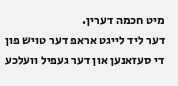מיט חכמה דערין.
דער ליד לייגט אראפ דער טויש פון די סעזאנען און דער געפיל וועלכע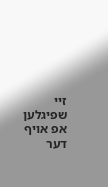זיי שפיגלען אפ אויף דער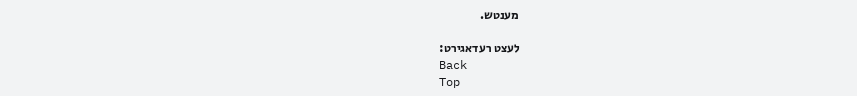מענטש.

לעצט רעדאגירט:
Back
Top